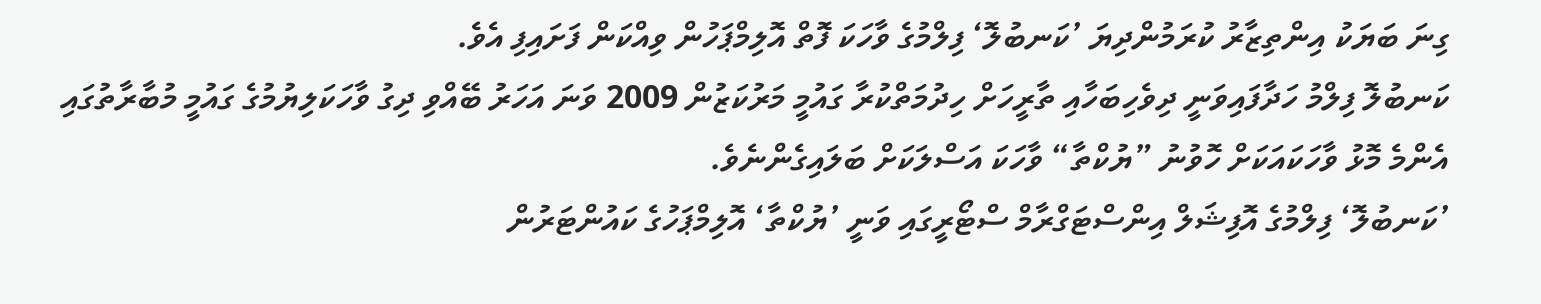ގިނަ ބަޔަކު އިންތިޒާރު ކުރަމުންދިޔަ ’ކަނބުލޮ‘ ފިލްމުގެ ވާހަކަ ފޮތް އޮލިމްޕަހުން ވިއްކަން ފަށައިފި އެވެ.
ކަނބުލޮ ފިލްމު ހަދާފައިވަނީ ދިވެހިބަހާއި ތާރީހަށް ހިދުމަތްކުރާ ގައުމީ މަރުކަޒުން 2009 ވަނަ އަހަރު ބޭއްވި ދިގު ވާހަކަލިޔުމުގެ ގައުމީ މުބާރާތުގައި އެންމެ މޮޅު ވާހަކައަކަށް ހޮވުނު ”ޔުކްތާ“ ވާހަކަ އަސްލަކަށް ބަލައިގެންނެވެ.
’ކަނބުލޮ‘ ފިލްމުގެ އޮފިޝަލް އިންސްޓަގްރާމް ސްޓޯރީގައި ވަނީ ’ޔުކްތާ‘ އޮލިމްޕަހުގެ ކައުންޓަރުން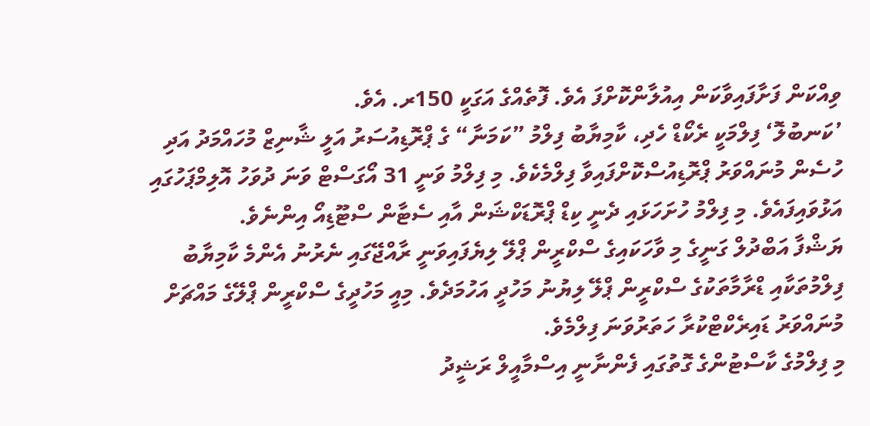ވިއްކަން ފަށާފައިވާކަން އިއުލާންކޮށްފަ އެވެ. ފޮތެއްގެ އަގަކީ 150ރ. އެވެ.
’ކަނބުލޮ‘ ފިލްމަކީ ރެކޯޑް ހެދި، ކާމިޔާބު ފިލްމު ”ކަމަނާ“ ގެ ޕްރޮޑިއުސަރު އަލީ ޝާނިޒް މުހައްމަދު އަދި ހުސެން މުނައްވަރު ޕްރޮޑިއުސްކޮށްފައިވާ ފިލްމެކެވެ. މި ފިލްމު ވަނީ 31 އޯގަސްޓް ވަނަ ދުވަހު އޮލިމްޕަހުގައި އަޅުވައިފައެވެ. މި ފިލްމު ހުށަހަޅައި ދެނީ ކިޑް ޕްރޮޑަކްޝަން އާއި ސެޓާން ސްޓޫޑިއޯ އިންނެވެ.
ޔަޝްފާ އަބްދުލް ގަނީގެ މި ވާހަކައިގެ ސްކްރީން ޕްލޭ ލިޔެފައިވަނީ ރާއްޖޭގައި ނެރުނު އެންމެ ކާމިޔާބު ފިލްމުތަކާއި ޑްރާމާތަކުގެ ސްކްރީން ޕްލޭ ލިޔުނު މަހުދީ އަހުމަދެވެ. މިއީ މަހުދީގެ ސްކްރީން ޕްލޭގެ މައްޗަށް މުނައްވަރު ޑައިރެކްޓްކުރާ ހަތަރުވަނަ ފިލްމެވެ.
މި ފިލްމުގެ ކާސްޓުންގެ ގޮތުގައި ފެންނާނީ އިސްމާއީލް ރަޝީދު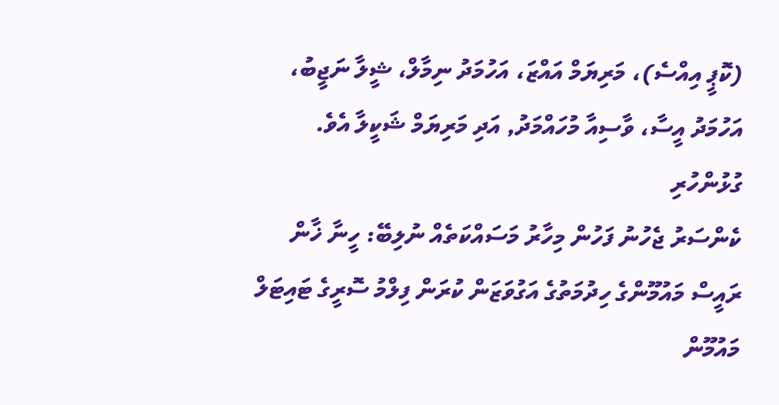(ކޮޕީ އިއްސެ)، މަރިޔަމް އައްޒަ، އަހުމަދު ނިމާލް، ޝީލާ ނަޖީބު، އަހުމަދު އީސާ، ވާސިއާ މުހައްމަދު, އަދި މަރިޔަމް ޝަކީލާ އެވެ.
ގުޅުންހުރި
ކެންސަރު ޖެހުނު ފަހުން މިހާރު މަސައްކަތެއް ނުލިބޭ: ހީނާ ޚާން
ރައީސް މައުމޫންގެ ހިދުމަތުގެ އަގުވަޒަން ކުރަން ފިލްމު ސޮރީގެ ޓައިޓަލް މައުމޫން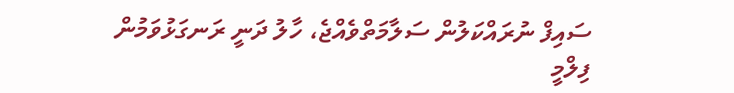ސައިފް ނުރައްކަލުން ސަލާމަތްވެއްޖެ، ހާލު ދަނީ ރަނގަޅުވަމުން
ފިލްމީ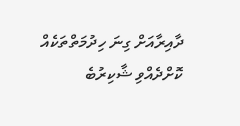ދާއިރާއަށް ގިނަ ހިދުމަތްތަކެއް ކޮށްދެއްވި ޝާކިރުބެ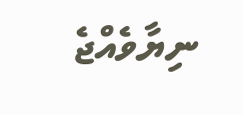ނިޔާވެއްޖެ